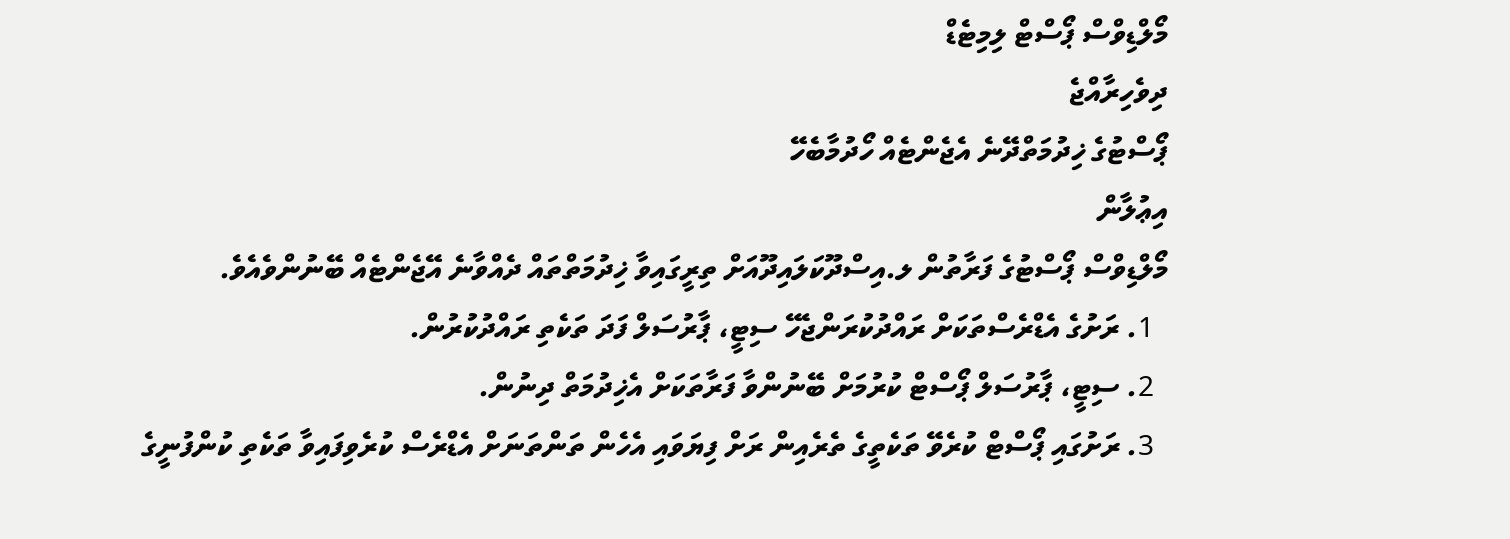މޯލްޑިވްސް ޕޯސްޓް ލިމިޓެޑް
ދިވެހިރާއްޖެ
ޕޯސްޓުގެ ޚިދުމަތްދޭނެ އެޖެންޓެއް ހޯދުމާބެހޭ
އިޢުލާން
މޯލްޑިވްސް ޕޯސްޓުގެ ފަރާތުން ލ.އިސްދޫކަލައިދޫއަށް ތިރީގައިވާ ޚިދުމަތްތައް ދެއްވާނެ އޭޖެންޓެއް ބޭނުންވެއެވެ.
  1. ރަށުގެ އެޑްރެސްތަކަށް ރައްދުކުރަންޖެހޭ ސިޓީ، ޕާރުސަލް ފަދަ ތަކެތި ރައްދުކުރުން.
  2. ސިޓީ، ޕާރުސަލް ޕޯސްޓް ކުރުމަށް ބޭނުންވާ ފަރާތަކަށް އެޚިދުމަތް ދިނުން.
  3. ރަށުގައި ޕޯސްޓް ކުރެވޭ ތަކެތީގެ ތެރެއިން ރަށް ފިޔަވައި އެހެން ތަންތަނަށް އެޑްރެސް ކުރެވިފައިވާ ތަކެތި ކުންފުނީގެ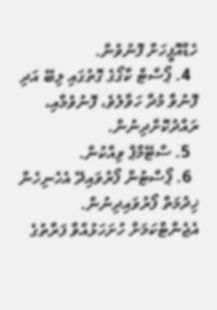ހެޑްއޮފީހަށް ފޮނުވުން.
  4. ޕޯސްޓް ކާގޯގެ ގޮތުގައި ލިބޭ އަދި ފޮނުވާ މުދާ ހަވާލުވެ، ފޮނުވުމާއި، ރައްދުކޮށްދިނުން.
  5. ސްޓޭމްޕް ވިއްކުން.
  6. ޕޯސްޓުން ފޯރުވައިދޭ އެހެނިހެން ޚިދުމަތް ފޯރުވައިދިނުން.
އެޖެންޓްކަމަށް ހުށަހަޅުއްވާ ފަރާތުގެ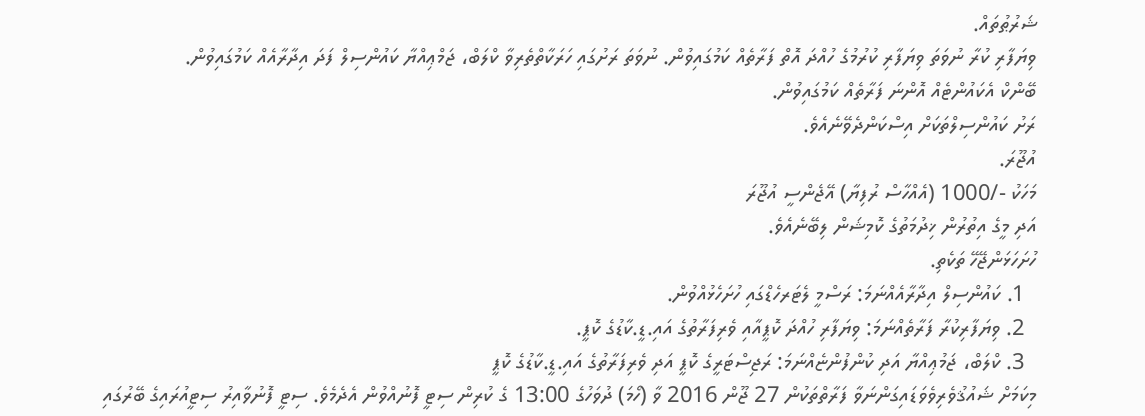ޝަރުޠުތައް.
ވިޔަފާރި ކުރާ ނުވަތަ ވިޔަފާރި ކުރުމުގެ ހުއްދަ އޮތް ފަރާތެއް ކަމުގައިވުން. ނުވަތަ ރަށުގައި ހަރަކާތްތެރިވާ ކްލަބް، ޖަމްޢިއްޔާ ކައުންސިލް ފަދަ އިދާރާއެއް ކަމުގައިވުން.
ބޭންކް އެކައުންޓެއް އޮންނަ ފަރާތެއް ކަމުގައިވުން.
ރަށު ކައުންސިލްތަކަށް އިސްކަންދެވޭނެއެވެ.
އުޖޫރަ.
މަހަކު -/1000 (އެއްހާސް ރުފިޔާ) އޭޖެންސީ އުޖޫރަ
އަދި މީގެ އިތުރުން ޚިދުމަތުގެ ކޮމިޝަން ލިބޭނެއެވެ.
ހުށަހަޅަންޖޭހޭ ތަކެތި.
  1. ކައުންސިލް އިދާރާއެއްނަމަ: ރަސްމީ ލެޓަރހެޑްގައި ހުށަހެޅުއްވުން.
  2. ވިޔަފާރިކުރާ ފަރާތެއްނަމަ: ވިޔަފާރި ހުއްދަ ކޮޕީއާއި ވެރިފަރާތުގެ އައި.ޑީ.ކާޑުގެ ކޮޕީ.
  3. ކްލަބް، ޖަމުޢިއްޔާ އަދި ކުންފުންޏެއްނަމަ: ރަޖިސްޓަރީގެ ކޮޕީ އަދި ވެރިފަރާތުގެ އައި.ޑީ.ކާޑުގެ ކޮޕީ
މިކަމަށް ޝައުޤުވެރިވެވަޑައިގަންނަވާ ފަރާތްތަކުން 27 ޖޫން 2016 ވާ (ހޯމަ) ދުވަހުގެ 13:00 ގެ ކުރިން ސިޓީ ފޮނުއްވުން އެދެމެވެ. ސިޓީ ފޮނުވާއިރު ސިޓީއުރައިގެ ބޭރުގައި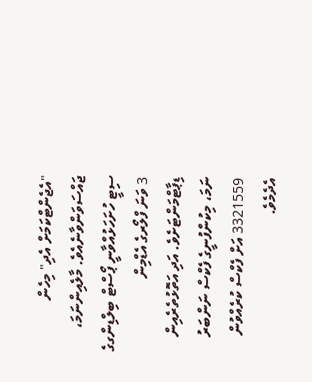"އެޖެންޓްކަމަށް އެދި" މިހެން ޖައްސަވަންވާނެއެވެ. މާލެއިންނަމަ، ސިޓީ ހުށަހަޅުއްވާނީ ޕޯސްޓް ބިލްޑިންގގެ 3 ވަނަ ފްލޯރގެ އެޑްމިން ޑިޕާޓްމަންޓަށެވެ. އަދި އަތޮޅުތެރެއިން ނަމަ، މިކުންފުނީގެ ފެކްސް ނަންބަރު 3321559 އަށް ފެކްސް ކުރެއްވުން އެދެމެވެ.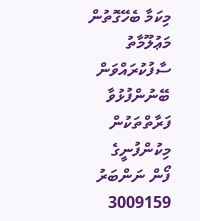މިކަމާ ބެހޭގޮތުން މަޢުލޫމާތު ސާފުކުރައްވަން ބޭނުންފުޅުވާ ފަރާތްތަކުން މިކުންފުނީގެ ފޯން ނަންބަރު 3009159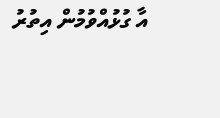އާ ގުޅުއްވުމުން އިތުރު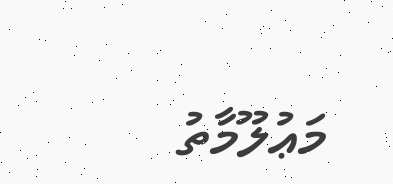މަޢުލޫމާތު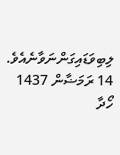ލިބިވަޑައިގަންނަވާނެއެވެ.
14 ރަމަޟާން 1437
ހޯދާ